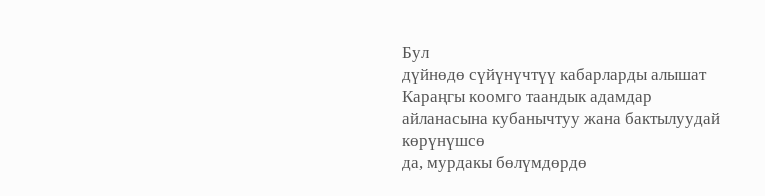Бул
дүйнөдө сүйүнүчтүү кабарларды алышат
Караңгы коомго таандык адамдар айланасына кубанычтуу жана бактылуудай көрүнүшсө
да, мурдакы бөлүмдөрдө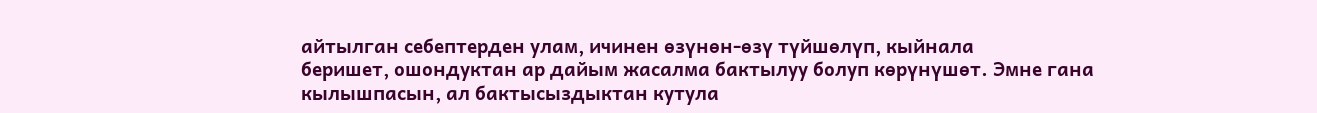айтылган себептерден улам, ичинен өзүнөн-өзү түйшөлүп, кыйнала
беришет, ошондуктан ар дайым жасалма бактылуу болуп көрүнүшөт. Эмне гана
кылышпасын, ал бактысыздыктан кутула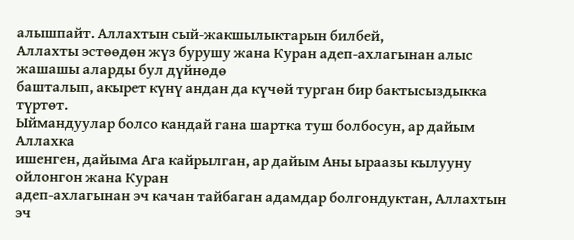алышпайт. Аллахтын сый-жакшылыктарын билбей,
Аллахты эстөөдөн жүз бурушу жана Куран адеп-ахлагынан алыс жашашы аларды бул дүйнөдө
башталып, акырет күнү андан да күчөй турган бир бактысыздыкка түртөт.
Ыймандуулар болсо кандай гана шартка туш болбосун, ар дайым Аллахка
ишенген, дайыма Ага кайрылган, ар дайым Аны ыраазы кылууну ойлонгон жана Куран
адеп-ахлагынан эч качан тайбаган адамдар болгондуктан, Аллахтын эч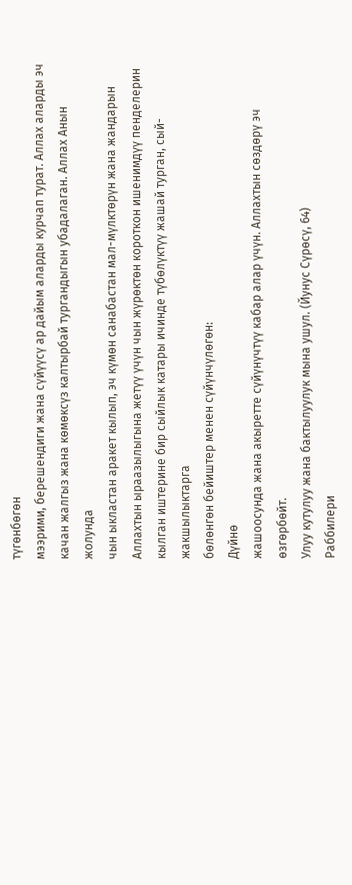түгөнбөгөн
мээрими, берешендиги жана сүйүүсү ар дайым аларды курчап турат. Аллах аларды эч
качан жалгыз жана көмөксүз калтырбай тургандыгын убадалаган. Аллах Анын жолунда
чын ыкластан аракет кылып, эч күмөн санабастан мал-мүлктөрүн жана жандарын
Аллахтын ыраазылыгына жетүү үчүн чын жүрөктөн короткон ишенимдүү пенделерин
кылган иштерине бир сыйлык катары ичинде түбөлүктүү жашай турган, сый-жакшылыктарга
бөлөнгөн бейиштер менен сүйүнчүлөгөн:
Дүйнө
жашоосунда жана акыретте сүйүнүчтүү кабар алар үчүн. Аллахтын сөздөрү эч өзгөрбөйт.
Улуу кутулуу жана бактылуулук мына ушул. (Йунус Сүрөсү, 64)
Раббилери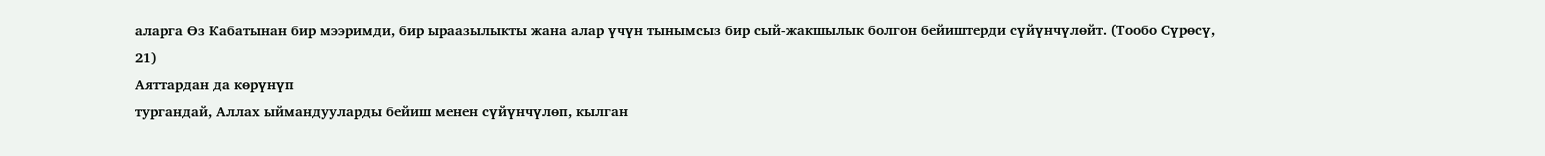аларга Өз Кабатынан бир мээримди, бир ыраазылыкты жана алар үчүн тынымсыз бир сый-жакшылык болгон бейиштерди сүйүнчүлөйт. (Тообо Сүрөсү,
21)
Аяттардан да көрүнүп
тургандай, Аллах ыймандууларды бейиш менен сүйүнчүлөп, кылган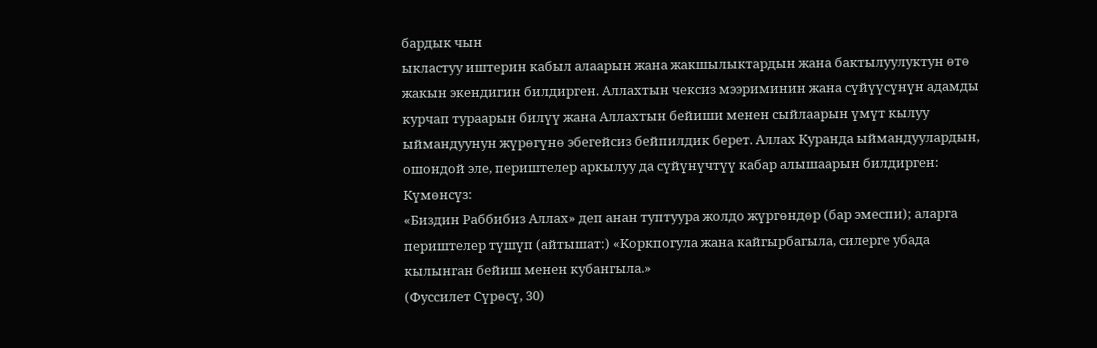бардык чын
ыкластуу иштерин кабыл алаарын жана жакшылыктардын жана бактылуулуктун өтө
жакын экендигин билдирген. Аллахтын чексиз мээриминин жана сүйүүсүнүн адамды
курчап тураарын билүү жана Аллахтын бейиши менен сыйлаарын үмүт кылуу
ыймандуунун жүрөгүнө эбегейсиз бейпилдик берет. Аллах Куранда ыймандуулардын,
ошондой эле, периштелер аркылуу да сүйүнүчтүү кабар алышаарын билдирген:
Күмөнсүз:
«Биздин Раббибиз Аллах» деп анан туптуура жолдо жүргөндөр (бар эмеспи); аларга
периштелер түшүп (айтышат:) «Коркпогула жана кайгырбагыла, силерге убада
кылынган бейиш менен кубангыла.»
(Фуссилет Сүрөсү, 30)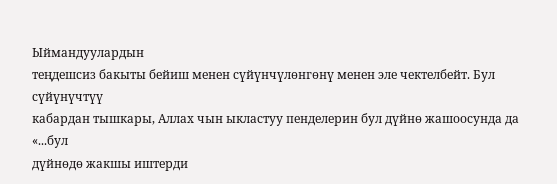Ыймандуулардын
теңдешсиз бакыты бейиш менен сүйүнчүлөнгөнү менен эле чектелбейт. Бул сүйүнүчтүү
кабардан тышкары, Аллах чын ыкластуу пенделерин бул дүйнө жашоосунда да «...бул
дүйнөдө жакшы иштерди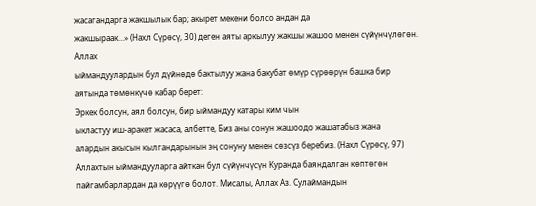жасагандарга жакшылык бар; акырет мекени болсо андан да
жакшыраак...» (Нахл Сүрөсү, 30) деген аяты аркылуу жакшы жашоо менен сүйүнчүлөгөн.
Аллах
ыймандуулардын бул дүйнөдө бактылуу жана бакубат өмүр сүрөөрүн башка бир
аятында төмөнкүчө кабар берет:
Эркек болсун, аял болсун, бир ыймандуу катары ким чын
ыкластуу иш-аракет жасаса, албетте, Биз аны сонун жашоодо жашатабыз жана
алардын акысын кылгандарынын эң сонуну менен сөзсүз беребиз. (Нахл Сүрөсү, 97)
Аллахтын ыймандууларга айткан бул сүйүнчүсүн Куранда баяндалган көптөгөн
пайгамбарлардан да көрүүгө болот. Мисалы, Аллах Аз. Сулаймандын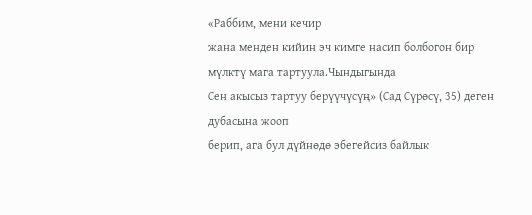«Раббим, мени кечир
жана менден кийин эч кимге насип болбогон бир мүлктү мага тартуула.Чындыгында
Сен акысыз тартуу берүүчүсүң» (Сад Сүрөсү, 35) деген дубасына жооп
берип, ага бул дүйнөдө эбегейсиз байлык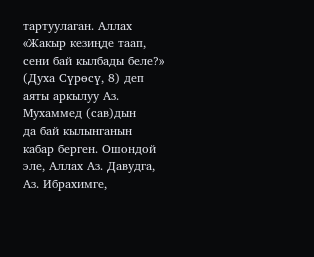тартуулаган. Аллах «Жакыр кезиңде таап,
сени бай кылбады беле?» (Духа Сүрөсү, 8) деп аяты аркылуу Аз. Мухаммед (сав)дын
да бай кылынганын кабар берген. Ошондой эле, Аллах Аз. Давудга, Аз. Ибрахимге,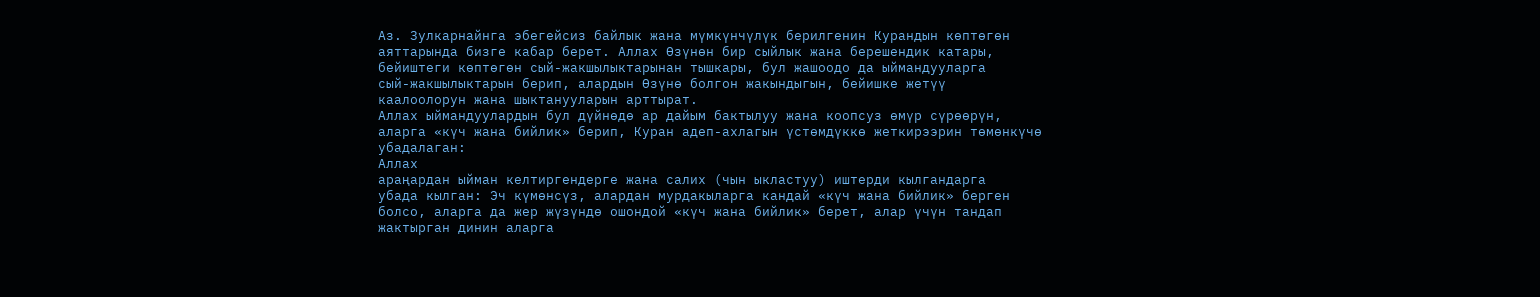Аз. Зулкарнайнга эбегейсиз байлык жана мүмкүнчүлүк берилгенин Курандын көптөгөн
аяттарында бизге кабар берет. Аллах Өзүнөн бир сыйлык жана берешендик катары,
бейиштеги көптөгөн сый-жакшылыктарынан тышкары, бул жашоодо да ыймандууларга
сый-жакшылыктарын берип, алардын Өзүнө болгон жакындыгын, бейишке жетүү
каалоолорун жана шыктанууларын арттырат.
Аллах ыймандуулардын бул дүйнөдө ар дайым бактылуу жана коопсуз өмүр сүрөөрүн,
аларга «күч жана бийлик» берип, Куран адеп-ахлагын үстөмдүккө жеткирээрин төмөнкүчө
убадалаган:
Аллах
араңардан ыйман келтиргендерге жана салих (чын ыкластуу) иштерди кылгандарга
убада кылган: Эч күмөнсүз, алардан мурдакыларга кандай «күч жана бийлик» берген
болсо, аларга да жер жүзүндө ошондой «күч жана бийлик» берет, алар үчүн тандап
жактырган динин аларга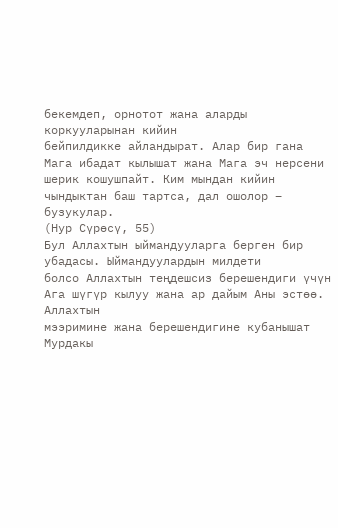бекемдеп, орнотот жана аларды коркууларынан кийин
бейпилдикке айландырат. Алар бир гана Мага ибадат кылышат жана Мага эч нерсени
шерик кошушпайт. Ким мындан кийин чындыктан баш тартса, дал ошолор – бузукулар.
(Нур Сүрөсү, 55)
Бул Аллахтын ыймандууларга берген бир убадасы. Ыймандуулардын милдети
болсо Аллахтын теңдешсиз берешендиги үчүн Ага шүгүр кылуу жана ар дайым Аны эстөө.
Аллахтын
мээримине жана берешендигине кубанышат
Мурдакы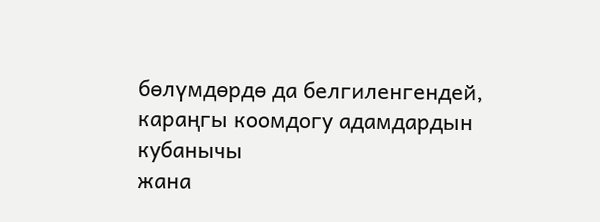бөлүмдөрдө да белгиленгендей, караңгы коомдогу адамдардын кубанычы
жана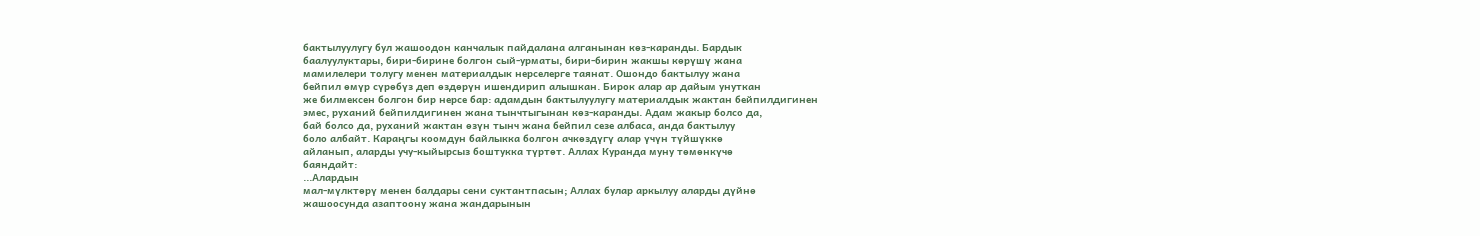бактылуулугу бул жашоодон канчалык пайдалана алганынан көз-каранды. Бардык
баалуулуктары, бири-бирине болгон сый-урматы, бири-бирин жакшы көрүшү жана
мамилелери толугу менен материалдык нерселерге таянат. Ошондо бактылуу жана
бейпил өмүр сүрөбүз деп өздөрүн ишендирип алышкан. Бирок алар ар дайым унуткан
же билмексен болгон бир нерсе бар: адамдын бактылуулугу материалдык жактан бейпилдигинен
эмес, руханий бейпилдигинен жана тынчтыгынан көз-каранды. Адам жакыр болсо да,
бай болсо да, руханий жактан өзүн тынч жана бейпил сезе албаса, анда бактылуу
боло албайт. Караңгы коомдун байлыкка болгон ачкөздүгү алар үчүн түйшүккө
айланып, аларды учу-кыйырсыз боштукка түртөт. Аллах Куранда муну төмөнкүчө
баяндайт:
...Алардын
мал-мүлктөрү менен балдары сени суктантпасын; Аллах булар аркылуу аларды дүйнө
жашоосунда азаптоону жана жандарынын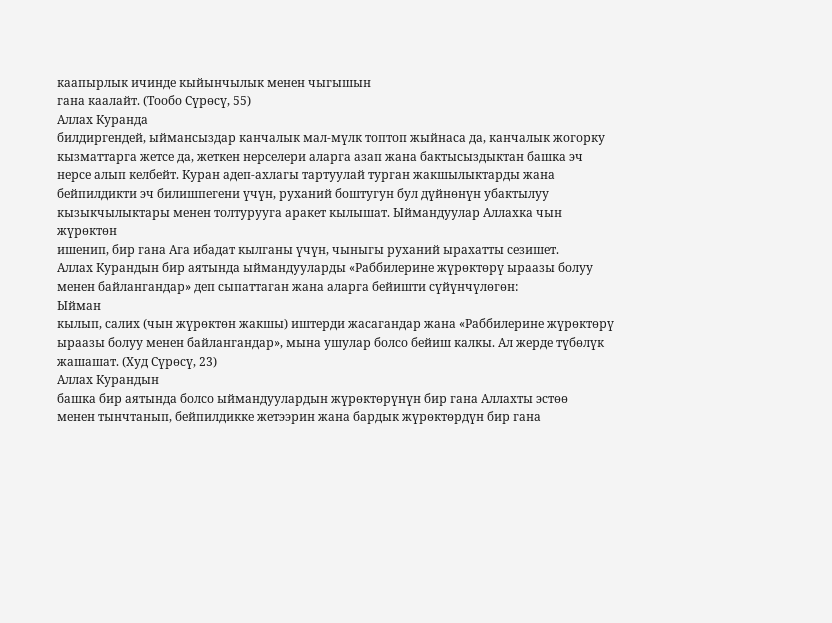каапырлык ичинде кыйынчылык менен чыгышын
гана каалайт. (Тообо Сүрөсү, 55)
Аллах Куранда
билдиргендей, ыймансыздар канчалык мал-мүлк топтоп жыйнаса да, канчалык жогорку
кызматтарга жетсе да, жеткен нерселери аларга азап жана бактысыздыктан башка эч
нерсе алып келбейт. Куран адеп-ахлагы тартуулай турган жакшылыктарды жана
бейпилдикти эч билишпегени үчүн, руханий боштугун бул дүйнөнүн убактылуу
кызыкчылыктары менен толтурууга аракет кылышат. Ыймандуулар Аллахка чын жүрөктөн
ишенип, бир гана Ага ибадат кылганы үчүн, чыныгы руханий ырахатты сезишет.
Аллах Курандын бир аятында ыймандууларды «Раббилерине жүрөктөрү ыраазы болуу
менен байлангандар» деп сыпаттаган жана аларга бейишти сүйүнчүлөгөн:
Ыйман
кылып, салих (чын жүрөктөн жакшы) иштерди жасагандар жана «Раббилерине жүрөктөрү
ыраазы болуу менен байлангандар», мына ушулар болсо бейиш калкы. Ал жерде түбөлүк
жашашат. (Худ Сүрөсү, 23)
Аллах Курандын
башка бир аятында болсо ыймандуулардын жүрөктөрүнүн бир гана Аллахты эстөө
менен тынчтанып, бейпилдикке жетээрин жана бардык жүрөктөрдүн бир гана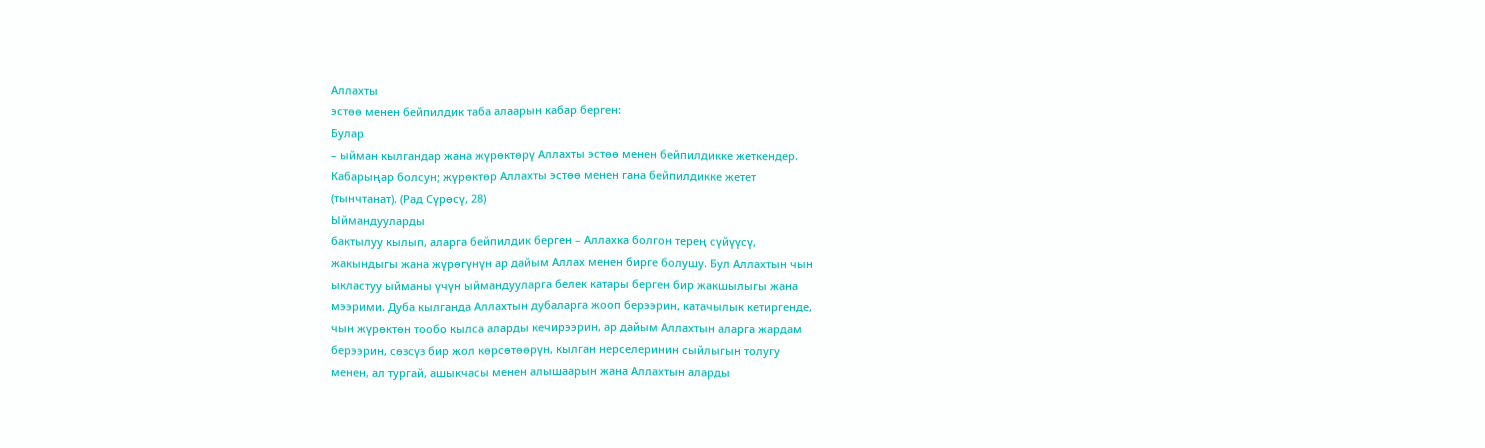Аллахты
эстөө менен бейпилдик таба алаарын кабар берген:
Булар
– ыйман кылгандар жана жүрөктөрү Аллахты эстөө менен бейпилдикке жеткендер.
Кабарыңар болсун; жүрөктөр Аллахты эстөө менен гана бейпилдикке жетет
(тынчтанат). (Рад Сүрөсү, 28)
Ыймандууларды
бактылуу кылып, аларга бейпилдик берген – Аллахка болгон терең сүйүүсү,
жакындыгы жана жүрөгүнүн ар дайым Аллах менен бирге болушу. Бул Аллахтын чын
ыкластуу ыйманы үчүн ыймандууларга белек катары берген бир жакшылыгы жана
мээрими. Дуба кылганда Аллахтын дубаларга жооп берээрин, катачылык кетиргенде,
чын жүрөктөн тообо кылса аларды кечирээрин, ар дайым Аллахтын аларга жардам
берээрин, сөзсүз бир жол көрсөтөөрүн, кылган нерселеринин сыйлыгын толугу
менен, ал тургай, ашыкчасы менен алышаарын жана Аллахтын аларды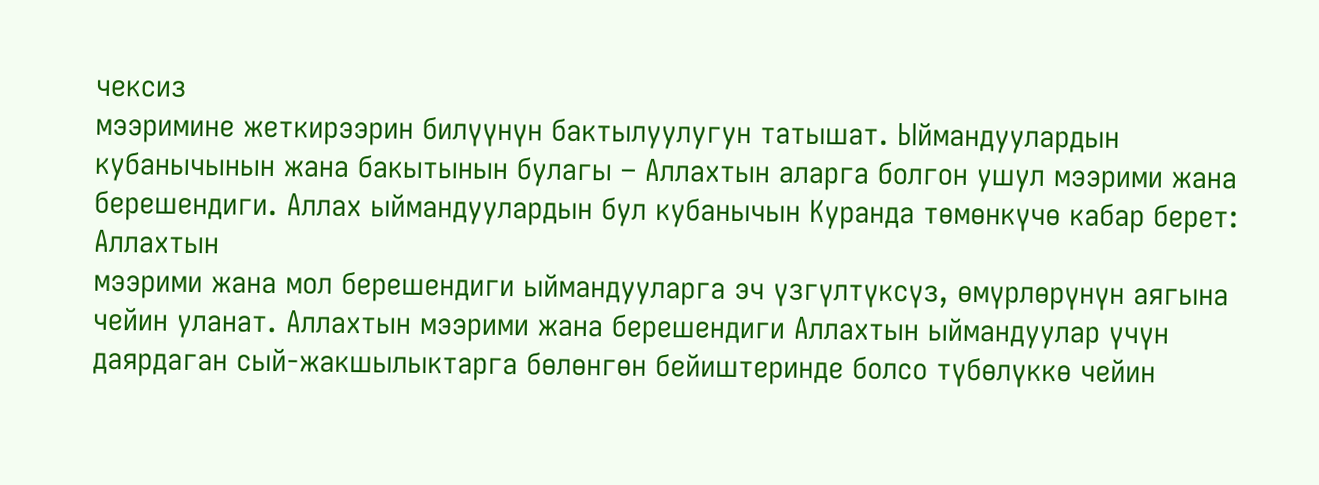чексиз
мээримине жеткирээрин билүүнүн бактылуулугун татышат. Ыймандуулардын
кубанычынын жана бакытынын булагы – Аллахтын аларга болгон ушул мээрими жана
берешендиги. Аллах ыймандуулардын бул кубанычын Куранда төмөнкүчө кабар берет:
Аллахтын
мээрими жана мол берешендиги ыймандууларга эч үзгүлтүксүз, өмүрлөрүнүн аягына
чейин уланат. Аллахтын мээрими жана берешендиги Аллахтын ыймандуулар үчүн
даярдаган сый-жакшылыктарга бөлөнгөн бейиштеринде болсо түбөлүккө чейин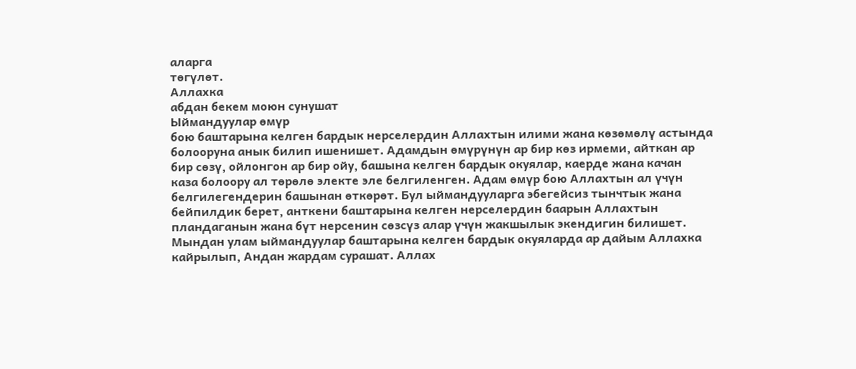аларга
төгүлөт.
Аллахка
абдан бекем моюн сунушат
Ыймандуулар өмүр
бою баштарына келген бардык нерселердин Аллахтын илими жана көзөмөлү астында
болооруна анык билип ишенишет. Адамдын өмүрүнүн ар бир көз ирмеми, айткан ар
бир сөзү, ойлонгон ар бир ойу, башына келген бардык окуялар, каерде жана качан
каза болоору ал төрөлө электе эле белгиленген. Адам өмүр бою Аллахтын ал үчүн
белгилегендерин башынан өткөрөт. Бул ыймандууларга эбегейсиз тынчтык жана
бейпилдик берет, анткени баштарына келген нерселердин баарын Аллахтын
пландаганын жана бүт нерсенин сөзсүз алар үчүн жакшылык экендигин билишет.
Мындан улам ыймандуулар баштарына келген бардык окуяларда ар дайым Аллахка
кайрылып, Андан жардам сурашат. Аллах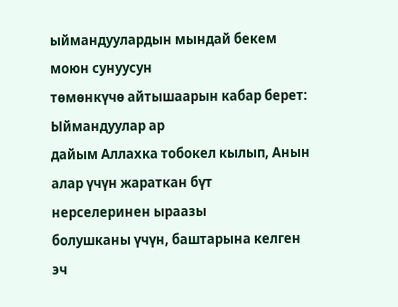ыймандуулардын мындай бекем моюн сунуусун
төмөнкүчө айтышаарын кабар берет:
Ыймандуулар ар
дайым Аллахка тобокел кылып, Анын алар үчүн жараткан бүт нерселеринен ыраазы
болушканы үчүн, баштарына келген эч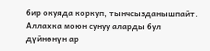бир окуяда коркуп, тынчсызданышпайт.
Аллахка моюн сунуу аларды бул дүйнөнүн ар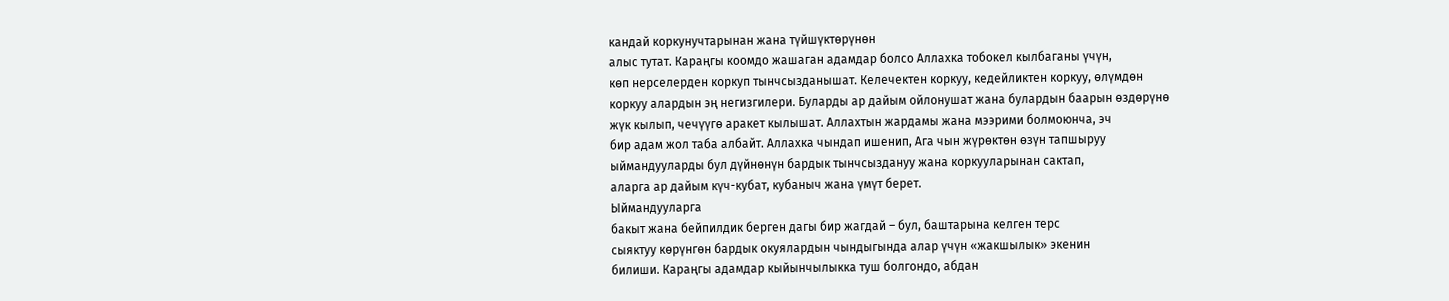кандай коркунучтарынан жана түйшүктөрүнөн
алыс тутат. Караңгы коомдо жашаган адамдар болсо Аллахка тобокел кылбаганы үчүн,
көп нерселерден коркуп тынчсызданышат. Келечектен коркуу, кедейликтен коркуу, өлүмдөн
коркуу алардын эң негизгилери. Буларды ар дайым ойлонушат жана булардын баарын өздөрүнө
жүк кылып, чечүүгө аракет кылышат. Аллахтын жардамы жана мээрими болмоюнча, эч
бир адам жол таба албайт. Аллахка чындап ишенип, Ага чын жүрөктөн өзүн тапшыруу
ыймандууларды бул дүйнөнүн бардык тынчсыздануу жана коркууларынан сактап,
аларга ар дайым күч-кубат, кубаныч жана үмүт берет.
Ыймандууларга
бакыт жана бейпилдик берген дагы бир жагдай – бул, баштарына келген терс
сыяктуу көрүнгөн бардык окуялардын чындыгында алар үчүн «жакшылык» экенин
билиши. Караңгы адамдар кыйынчылыкка туш болгондо, абдан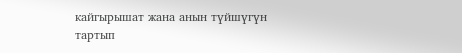кайгырышат жана анын түйшүгүн
тартып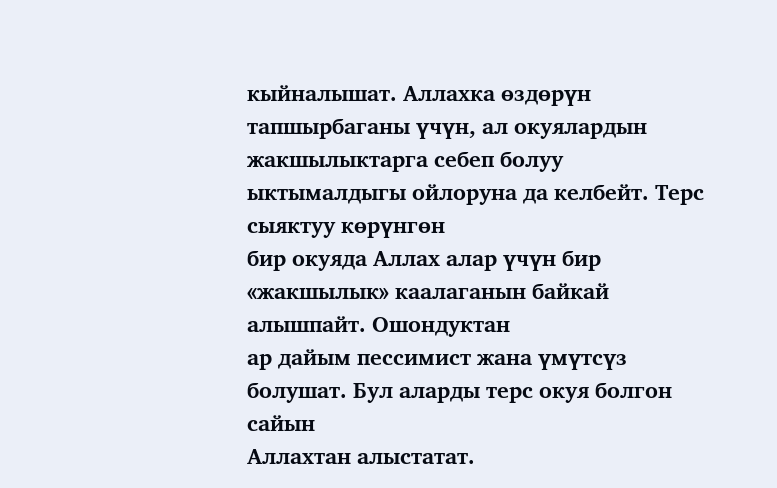кыйналышат. Аллахка өздөрүн тапшырбаганы үчүн, ал окуялардын
жакшылыктарга себеп болуу ыктымалдыгы ойлоруна да келбейт. Терс сыяктуу көрүнгөн
бир окуяда Аллах алар үчүн бир «жакшылык» каалаганын байкай алышпайт. Ошондуктан
ар дайым пессимист жана үмүтсүз болушат. Бул аларды терс окуя болгон сайын
Аллахтан алыстатат.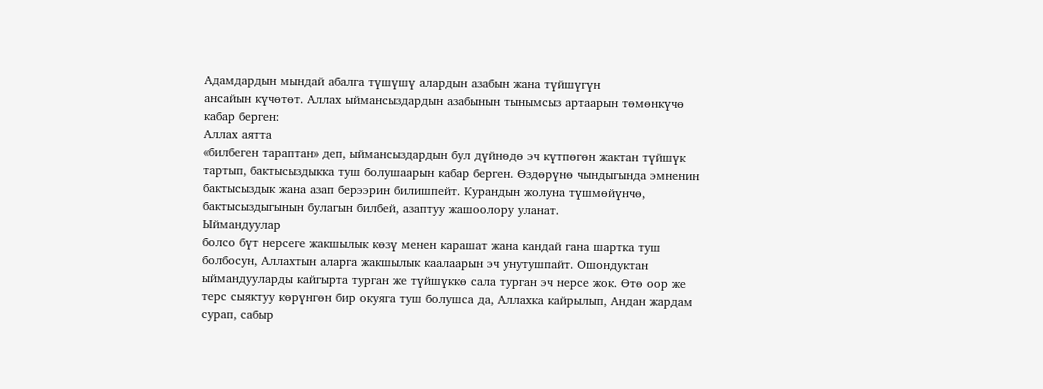Адамдардын мындай абалга түшүшү алардын азабын жана түйшүгүн
ансайын күчөтөт. Аллах ыймансыздардын азабынын тынымсыз артаарын төмөнкүчө
кабар берген:
Аллах аятта
«билбеген тараптан» деп, ыймансыздардын бул дүйнөдө эч күтпөгөн жактан түйшүк
тартып, бактысыздыкка туш болушаарын кабар берген. Өздөрүнө чындыгында эмненин
бактысыздык жана азап берээрин билишпейт. Курандын жолуна түшмөйүнчө,
бактысыздыгынын булагын билбей, азаптуу жашоолору уланат.
Ыймандуулар
болсо бүт нерсеге жакшылык көзү менен карашат жана кандай гана шартка туш
болбосун, Аллахтын аларга жакшылык каалаарын эч унутушпайт. Ошондуктан
ыймандууларды кайгырта турган же түйшүккө сала турган эч нерсе жок. Өтө оор же
терс сыяктуу көрүнгөн бир окуяга туш болушса да, Аллахка кайрылып, Андан жардам
сурап, сабыр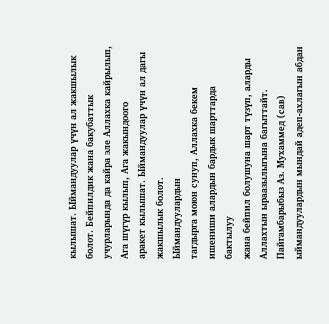кылышат. Ыймандуулар үчүн ал жакшылык болот. Бейпилдик жана бакубаттык
учурларында да кайра эле Аллахка кайрылып, Ага шүгүр кылып, Ага жакындоого
аракет кылышат. Ыймандуулар үчүн ал дагы жакшылык болот.
Ыймандуулардын
тагдырга моюн сунуп, Аллахка бекем ишениши алардын бардык шарттарда бактылуу
жана бейпил болушуна шарт түзүп, аларды Аллахтын ыраазылыгына багыттайт.
Пайгамбарыбыз Аз. Мухаммед (сав) ыймандуулардын мындай адеп-ахлагын абдан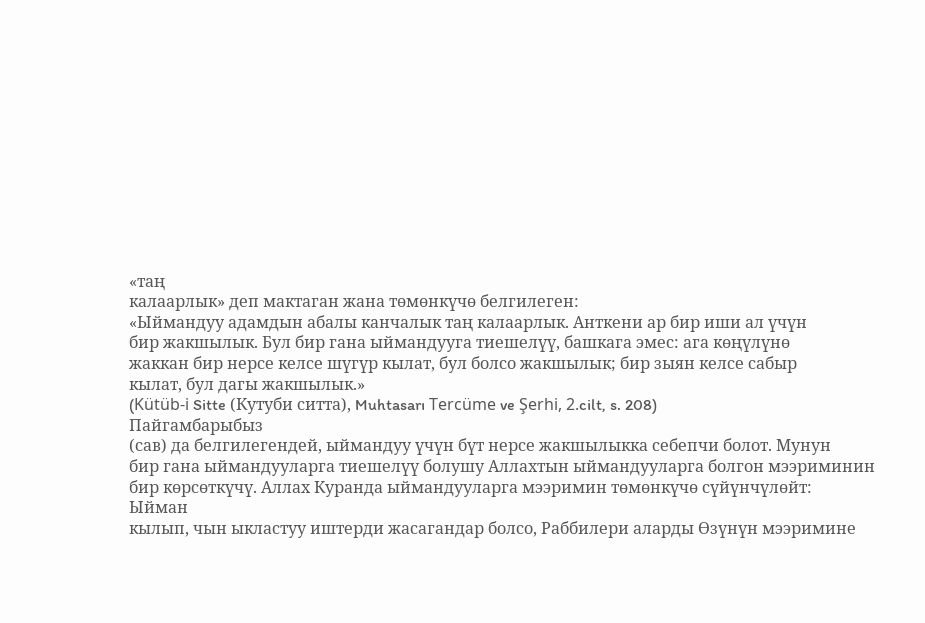«таң
калаарлык» деп мактаган жана төмөнкүчө белгилеген:
«Ыймандуу адамдын абалы канчалык таң калаарлык. Анткени ар бир иши ал үчүн
бир жакшылык. Бул бир гана ыймандууга тиешелүү, башкага эмес: ага көңүлүнө
жаккан бир нерсе келсе шүгүр кылат, бул болсо жакшылык; бир зыян келсе сабыр
кылат, бул дагы жакшылык.»
(Kütüb-i Sitte (Кутуби ситта), Muhtasarı Tercüme ve Şerhi, 2.cilt, s. 208)
Пайгамбарыбыз
(сав) да белгилегендей, ыймандуу үчүн бүт нерсе жакшылыкка себепчи болот. Мунун
бир гана ыймандууларга тиешелүү болушу Аллахтын ыймандууларга болгон мээриминин
бир көрсөткүчү. Аллах Куранда ыймандууларга мээримин төмөнкүчө сүйүнчүлөйт:
Ыйман
кылып, чын ыкластуу иштерди жасагандар болсо, Раббилери аларды Өзүнүн мээримине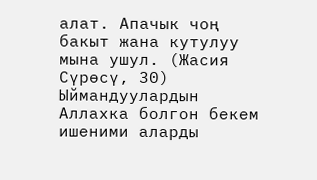алат. Апачык чоң бакыт жана кутулуу мына ушул. (Жасия Сүрөсү, 30)
Ыймандуулардын
Аллахка болгон бекем ишеними аларды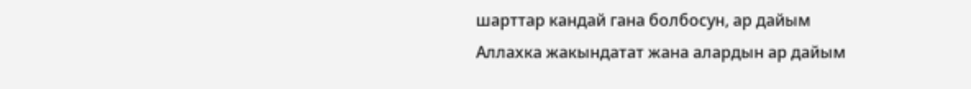шарттар кандай гана болбосун, ар дайым
Аллахка жакындатат жана алардын ар дайым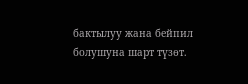бактылуу жана бейпил болушуна шарт түзөт.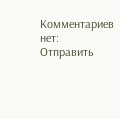Комментариев нет:
Отправить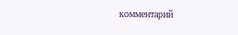комментарий